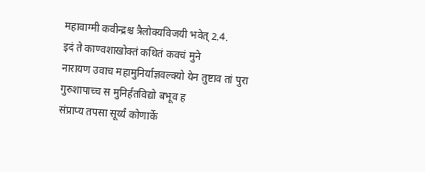महावाग्मी कवीन्द्रश्च त्रैलोक्यविजयी भवेत् 2.4.
इदं ते काण्वशाखोक्तं कथितं कवचं मुने
नारायण उवाच महामुनिर्याज्ञवल्क्यो येन तुष्टाव तां पुरा
गुरुशापाच्च स मुनिर्हतविद्यो बभूव ह
संप्राप्य तपसा सूर्य्यं कोणार्के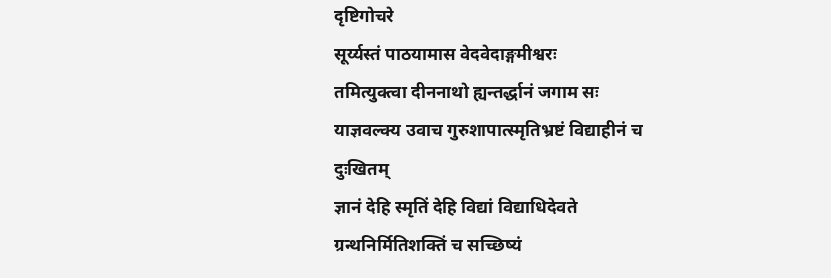दृष्टिगोचरे
सूर्य्यस्तं पाठयामास वेदवेदाङ्गमीश्वरः
तमित्युक्त्वा दीननाथो ह्यन्तर्द्धानं जगाम सः
याज्ञवल्क्य उवाच गुरुशापात्स्मृतिभ्रष्टं विद्याहीनं च दुःखितम्
ज्ञानं देहि स्मृतिं देहि विद्यां विद्याधिदेवते
ग्रन्थनिर्मितिशक्तिं च सच्छिष्यं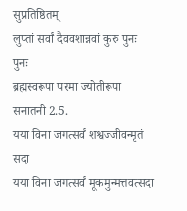सुप्रतिष्ठितम्
लुप्तां सर्वां दैववशान्नवां कुरु पुनः पुनः
ब्रह्मस्वरूपा परमा ज्योतीरूपा सनातनी 2.5.
यया विना जगत्सर्वं शश्वज्जीवन्मृतं सदा
यया विना जगत्सर्वं मूकमुन्मत्तवत्सदा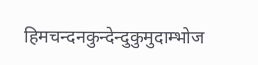हिमचन्दनकुन्देन्दुकुमुदाम्भोज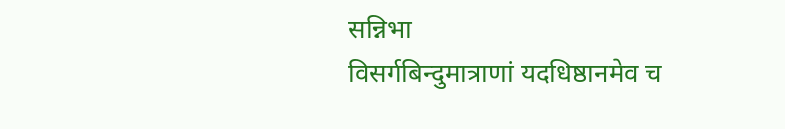सन्निभा
विसर्गबिन्दुमात्राणां यदधिष्ठानमेव च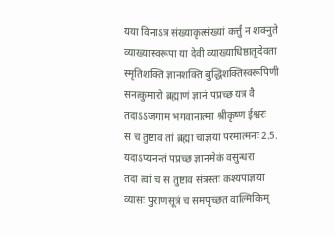यया विनाऽत्र संख्याकृत्संख्यां कर्त्तुं न शक्नुते
व्याख्यास्वरूपा या देवी व्याख्याधिष्ठातृदेवता
स्मृतिशक्ति ज्ञानशक्ति बुद्धिशक्तिस्वरूपिणी
सनत्कुमारो ब्रह्माणं ज्ञानं पप्रच्छ यत्र वै
तदाऽऽजगाम भगवानात्मा श्रीकृष्ण ईश्वरः
स च तुष्टाव तां ब्रह्मा चाज्ञया परमात्मनः 2.5.
यदाऽप्यनन्तं पप्रच्छ ज्ञानमेकं वसुन्धरा
तदा त्वां च स तुष्टाव संत्रस्तः कश्यपाज्ञया
व्यासः पुराणसूत्रं च समपृच्छत वाल्मिकिम्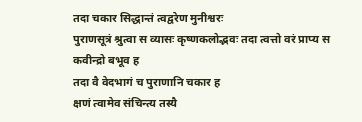तदा चकार सिद्धान्तं त्वद्वरेण मुनीश्वरः
पुराणसूत्रं श्रुत्वा स व्यासः कृष्णकलोद्भवः तदा त्वत्तो वरं प्राप्य स कवीन्द्रो बभूव ह
तदा वै वेदभागं च पुराणानि चकार ह
क्षणं त्वामेव संचिन्त्य तस्यै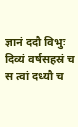ज्ञानं ददौ विभुः
दिव्यं वर्षसहस्रं च स त्वां दध्यौ च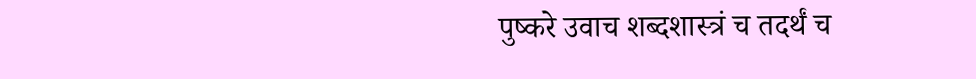पुष्करे उवाच शब्दशास्त्रं च तदर्थं च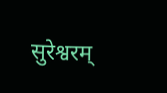सुरेश्वरम्